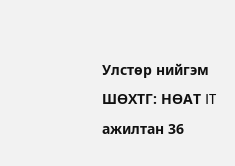Улстөр нийгэм
ШӨХТГ: НӨАТ IT ажилтан 36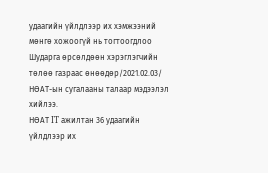удаагийн үйлдлээр их хэмжээний мөнгө хожоогүй нь тогтоогдлоо
Шударга өрсөлдөөн хэрэглэгчийн төлөө газраас өнөөдөр/2021.02.03/ НӨАТ-ын сугалааны талаар мэдээлэл хийлээ.
НӨАТ IT ажилтан 36 удаагийн үйлдлээр их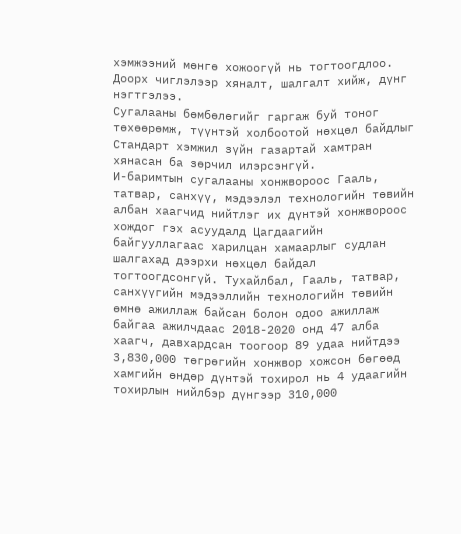хэмжээний мөнгө хожоогүй нь тогтоогдлоо. Доорх чиглэлээр хяналт, шалгалт хийж, дүнг нэгтгэлээ.
Сугалааны бөмбөлөгийг гаргаж буй тоног төхөөрөмж, түүнтэй холбоотой нөхцөл байдлыг Стандарт хэмжил зүйн газартай хамтран хянасан ба зөрчил илэрсэнгүй.
И-баримтын сугалааны хонжвороос Гааль, татвар, санхүү, мэдээлэл технологийн төвийн албан хаагчид нийтлэг их дүнтэй хонжвороос хождог гэх асуудалд Цагдаагийн байгууллагаас харилцан хамаарлыг судлан шалгахад дээрхи нөхцөл байдал тогтоогдсонгүй. Тухайлбал, Гааль, татвар, санхүүгийн мэдээллийн технологийн төвийн өмнө ажиллаж байсан болон одоо ажиллаж байгаа ажилчдаас 2018-2020 онд 47 алба хаагч, давхардсан тоогоор 89 удаа нийтдээ 3,830,000 төгрөгийн хонжвор хожсон бөгөөд хамгийн өндөр дүнтэй тохирол нь 4 удаагийн тохирлын нийлбэр дүнгээр 310,000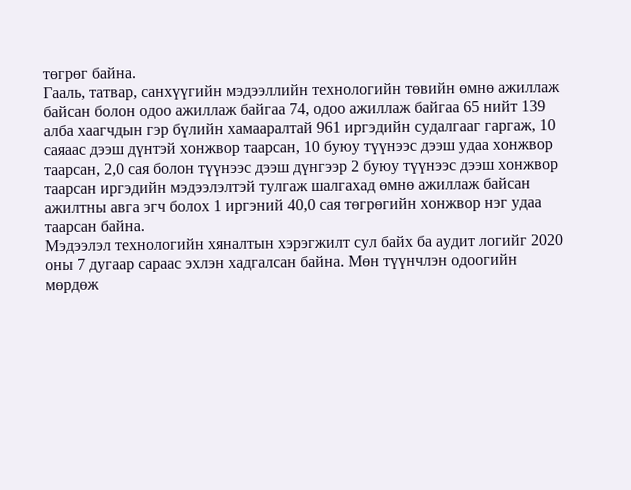төгрөг байна.
Гааль, татвар, санхүүгийн мэдээллийн технологийн төвийн өмнө ажиллаж байсан болон одоо ажиллаж байгаа 74, одоо ажиллаж байгаа 65 нийт 139 алба хаагчдын гэр бүлийн хамааралтай 961 иргэдийн судалгааг гаргаж, 10 саяаас дээш дүнтэй хонжвор таарсан, 10 буюу түүнээс дээш удаа хонжвор таарсан, 2,0 сая болон түүнээс дээш дүнгээр 2 буюу түүнээс дээш хонжвор таарсан иргэдийн мэдээлэлтэй тулгаж шалгахад өмнө ажиллаж байсан ажилтны авга эгч болох 1 иргэний 40,0 сая төгрөгийн хонжвор нэг удаа таарсан байна.
Мэдээлэл технологийн хяналтын хэрэгжилт сул байх ба аудит логийг 2020 оны 7 дугаар сараас эхлэн хадгалсан байна. Мөн түүнчлэн одоогийн мөрдөж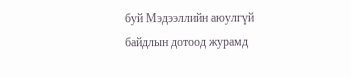буй Мэдээллийн аюулгүй байдлын дотоод журамд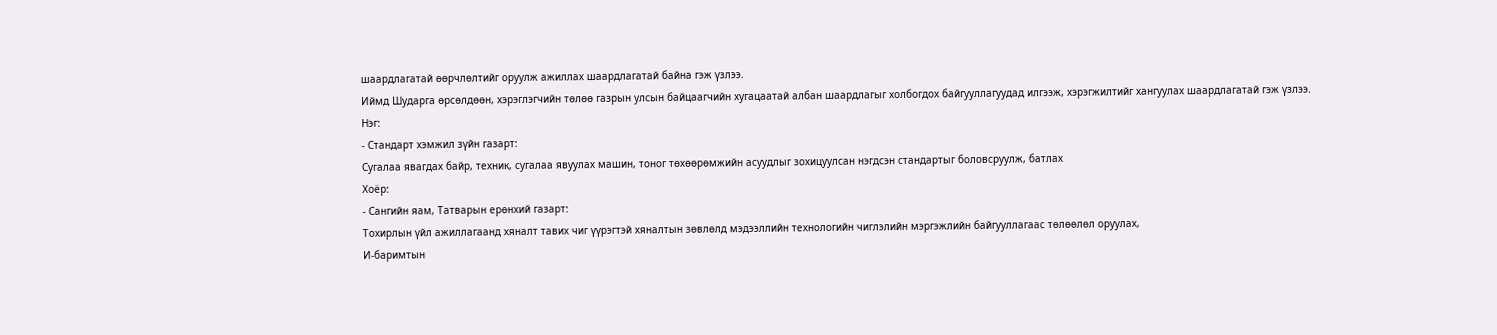шаардлагатай өөрчлөлтийг оруулж ажиллах шаардлагатай байна гэж үзлээ.
Иймд Шударга өрсөлдөөн, хэрэглэгчийн төлөө газрын улсын байцаагчийн хугацаатай албан шаардлагыг холбогдох байгууллагуудад илгээж, хэрэгжилтийг хангуулах шаардлагатай гэж үзлээ.
Нэг:
- Стандарт хэмжил зүйн газарт:
Сугалаа явагдах байр, техник, сугалаа явуулах машин, тоног төхөөрөмжийн асуудлыг зохицуулсан нэгдсэн стандартыг боловсруулж, батлах
Хоёр:
- Сангийн яам, Татварын ерөнхий газарт:
Тохирлын үйл ажиллагаанд хяналт тавих чиг үүрэгтэй хяналтын зөвлөлд мэдээллийн технологийн чиглэлийн мэргэжлийн байгууллагаас төлөөлөл оруулах,
И-баримтын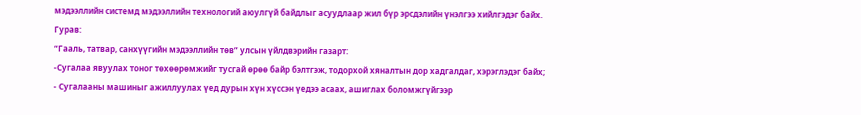мэдээллийн системд мэдээллийн технологий аюулгүй байдлыг асуудлаар жил бүр эрсдэлийн үнэлгээ хийлгэдэг байх.
Гурав:
“Гааль, татвар, санхүүгийн мэдээллийн төв” улсын үйлдвэрийн газарт:
-Сугалаа явуулах тоног төхөөрөмжийг тусгай өрөө байр бэлтгэж, тодорхой хяналтын дор хадгалдаг, хэрэглэдэг байх;
- Сугалааны машиныг ажиллуулах үед дурын хүн хүссэн үедээ асаах, ашиглах боломжгүйгээр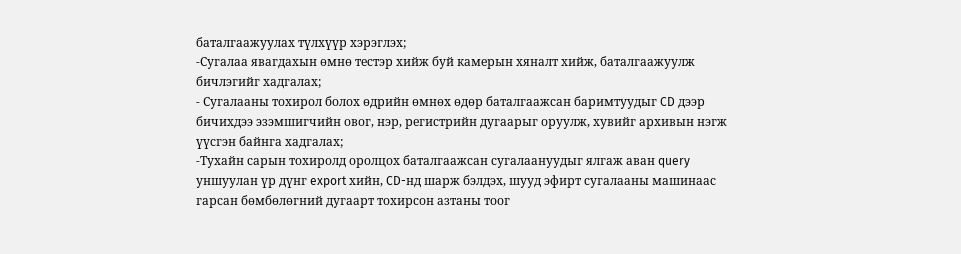баталгаажуулах түлхүүр хэрэглэх;
-Сугалаа явагдахын өмнө тестэр хийж буй камерын хяналт хийж, баталгаажуулж бичлэгийг хадгалах;
- Сугалааны тохирол болох өдрийн өмнөх өдөр баталгаажсан баримтуудыг CD дээр бичихдээ эзэмшигчийн овог, нэр, регистрийн дугаарыг оруулж, хувийг архивын нэгж үүсгэн байнга хадгалах;
-Тухайн сарын тохиролд оролцох баталгаажсан сугалаануудыг ялгаж аван query уншуулан үр дүнг export хийн, CD-нд шарж бэлдэх, шууд эфирт сугалааны машинаас гарсан бөмбөлөгний дугаарт тохирсон азтаны тоог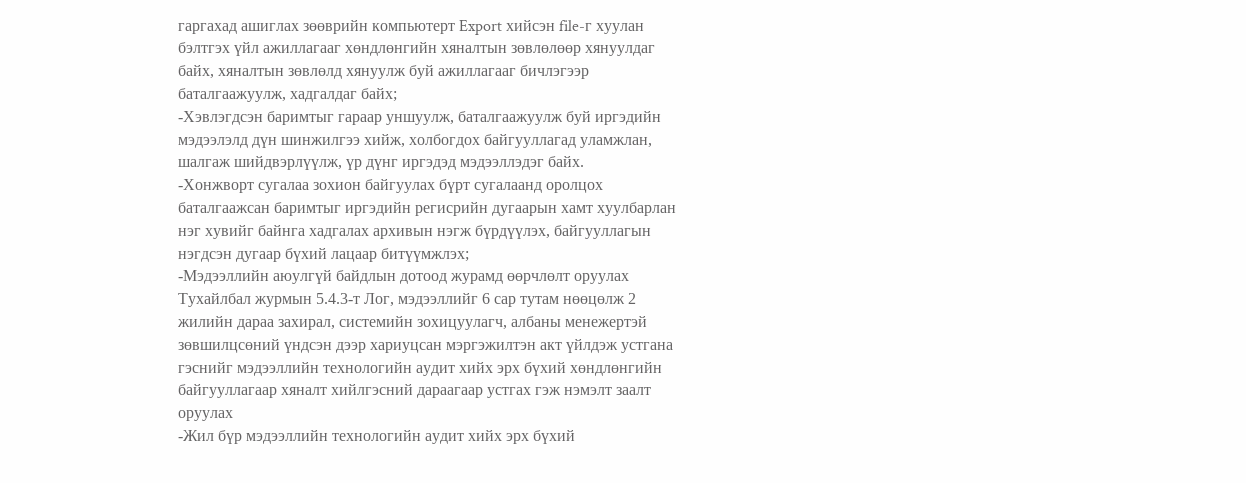гаргахад ашиглах зөөврийн компьютерт Export хийсэн file-г хуулан бэлтгэх үйл ажиллагааг хөндлөнгийн хяналтын зөвлөлөөр хянуулдаг байх, хяналтын зөвлөлд хянуулж буй ажиллагааг бичлэгээр баталгаажуулж, хадгалдаг байх;
-Хэвлэгдсэн баримтыг гараар уншуулж, баталгаажуулж буй иргэдийн мэдээлэлд дүн шинжилгээ хийж, холбогдох байгууллагад уламжлан, шалгаж шийдвэрлүүлж, үр дүнг иргэдэд мэдээллэдэг байх.
-Хонжворт сугалаа зохион байгуулах бүрт сугалаанд оролцох баталгаажсан баримтыг иргэдийн регисрийн дугаарын хамт хуулбарлан нэг хувийг байнга хадгалах архивын нэгж бүрдүүлэх, байгууллагын нэгдсэн дугаар бүхий лацаар битүүмжлэх;
-Мэдээллийн аюулгүй байдлын дотоод журамд өөрчлөлт оруулах Тухайлбал журмын 5.4.3-т Лог, мэдээллийг 6 сар тутам нөөцөлж 2 жилийн дараа захирал, системийн зохицуулагч, албаны менежертэй зөвшилцсөний үндсэн дээр хариуцсан мэргэжилтэн акт үйлдэж устгана гэснийг мэдээллийн технологийн аудит хийх эрх бүхий хөндлөнгийн байгууллагаар хяналт хийлгэсний дараагаар устгах гэж нэмэлт заалт оруулах
-Жил бүр мэдээллийн технологийн аудит хийх эрх бүхий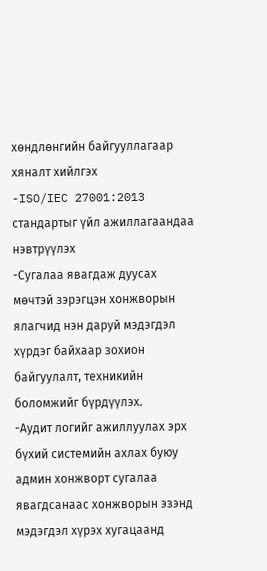хөндлөнгийн байгууллагаар хяналт хийлгэх
-ISO/IEC 27001:2013 стандартыг үйл ажиллагаандаа нэвтрүүлэх
-Сугалаа явагдаж дуусах мөчтэй зэрэгцэн хонжворын ялагчид нэн даруй мэдэгдэл хүрдэг байхаар зохион байгуулалт, техникийн боломжийг бүрдүүлэх.
-Аудит логийг ажиллуулах эрх бүхий системийн ахлах буюу админ хонжворт сугалаа явагдсанаас хонжворын эзэнд мэдэгдэл хүрэх хугацаанд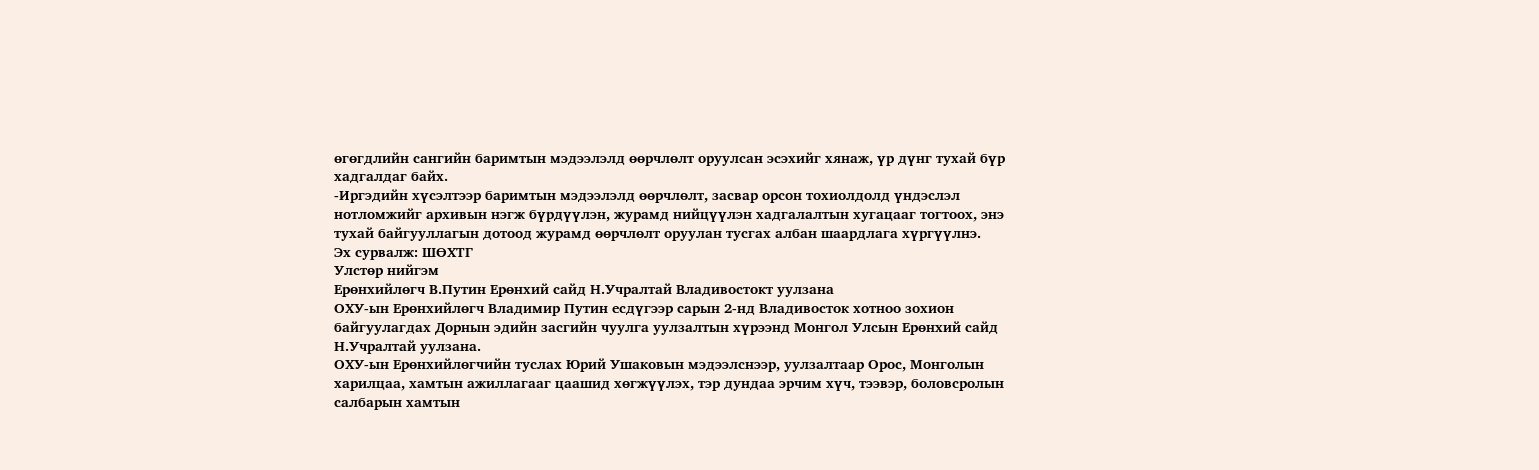өгөгдлийн сангийн баримтын мэдээлэлд өөрчлөлт оруулсан эсэхийг хянаж, үр дүнг тухай бүр хадгалдаг байх.
-Иргэдийн хүсэлтээр баримтын мэдээлэлд өөрчлөлт, засвар орсон тохиолдолд үндэслэл нотломжийг архивын нэгж бүрдүүлэн, журамд нийцүүлэн хадгалалтын хугацааг тогтоох, энэ тухай байгууллагын дотоод журамд өөрчлөлт оруулан тусгах албан шаардлага хүргүүлнэ.
Эх сурвалж: ШӨХТГ
Улстөр нийгэм
Ерөнхийлөгч В.Путин Ерөнхий сайд Н.Учралтай Владивостокт уулзана
ОХУ-ын Ерөнхийлөгч Владимир Путин есдүгээр сарын 2-нд Владивосток хотноо зохион байгуулагдах Дорнын эдийн засгийн чуулга уулзалтын хүрээнд Монгол Улсын Ерөнхий сайд Н.Учралтай уулзана.
ОХУ-ын Ерөнхийлөгчийн туслах Юрий Ушаковын мэдээлснээр, уулзалтаар Орос, Монголын харилцаа, хамтын ажиллагааг цаашид хөгжүүлэх, тэр дундаа эрчим хүч, тээвэр, боловсролын салбарын хамтын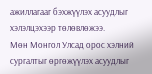ажиллагааг бэхжүүлэх асуудлыг хэлэлцэхээр төлөвлөжээ.
Мөн Монгол Улсад орос хэлний сургалтыг өргөжүүлэх асуудлыг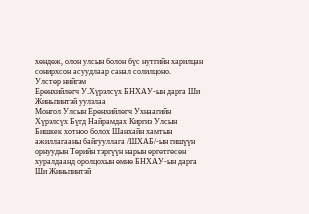хөндөж, олон улсын болон бүс нутгийн харилцан сонирхсон асуудлаар санал солилцоно.
Улстөр нийгэм
Ерөнхийлөгч У.Хүрэлсүх БНХАУ-ын дарга Ши Жиньпинтэй уулзлаа
Монгол Улсын Ерөнхийлөгч Ухнаагийн Хүрэлсүх Бүгд Найрамдах Киргиз Улсын Бишкек хотноо болох Шанхайн хамтын ажиллагааны байгууллага /ШХАБ/-ын гишүүн орнуудын Төрийн тэргүүн нарын өргөтгөсөн хуралдаанд оролцохын өмнө БНХАУ-ын дарга Ши Жиньпинтэй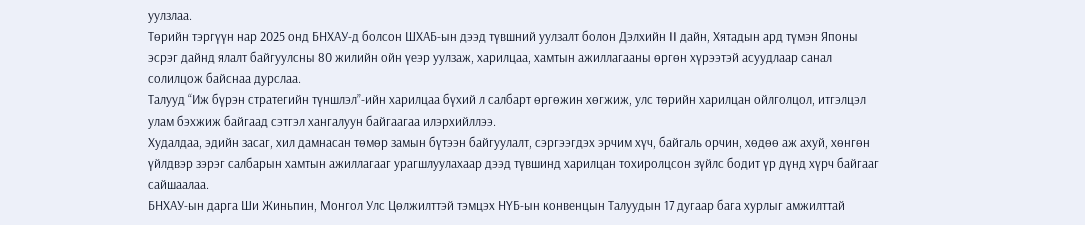уулзлаа.
Төрийн тэргүүн нар 2025 онд БНХАУ-д болсон ШХАБ-ын дээд түвшний уулзалт болон Дэлхийн II дайн, Хятадын ард түмэн Японы эсрэг дайнд ялалт байгуулсны 80 жилийн ойн үеэр уулзаж, харилцаа, хамтын ажиллагааны өргөн хүрээтэй асуудлаар санал солилцож байснаа дурслаа.
Талууд “Иж бүрэн стратегийн түншлэл”-ийн харилцаа бүхий л салбарт өргөжин хөгжиж, улс төрийн харилцан ойлголцол, итгэлцэл улам бэхжиж байгаад сэтгэл хангалуун байгаагаа илэрхийллээ.
Худалдаа, эдийн засаг, хил дамнасан төмөр замын бүтээн байгуулалт, сэргээгдэх эрчим хүч, байгаль орчин, хөдөө аж ахуй, хөнгөн үйлдвэр зэрэг салбарын хамтын ажиллагааг урагшлуулахаар дээд түвшинд харилцан тохиролцсон зүйлс бодит үр дүнд хүрч байгааг сайшаалаа.
БНХАУ-ын дарга Ши Жиньпин, Монгол Улс Цөлжилттэй тэмцэх НҮБ-ын конвенцын Талуудын 17 дугаар бага хурлыг амжилттай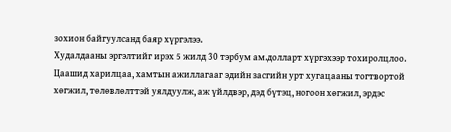зохион байгуулсанд баяр хүргэлээ.
Худалдааны эргэлтийг ирэх 5 жилд 30 тэрбум ам.долларт хүргэхээр тохиролцлоо.
Цаашид харилцаа, хамтын ажиллагааг эдийн засгийн урт хугацааны тогтвортой хөгжил, төлөвлөлттэй уялдуулж, аж үйлдвэр, дэд бүтэц, ногоон хөгжил, эрдэс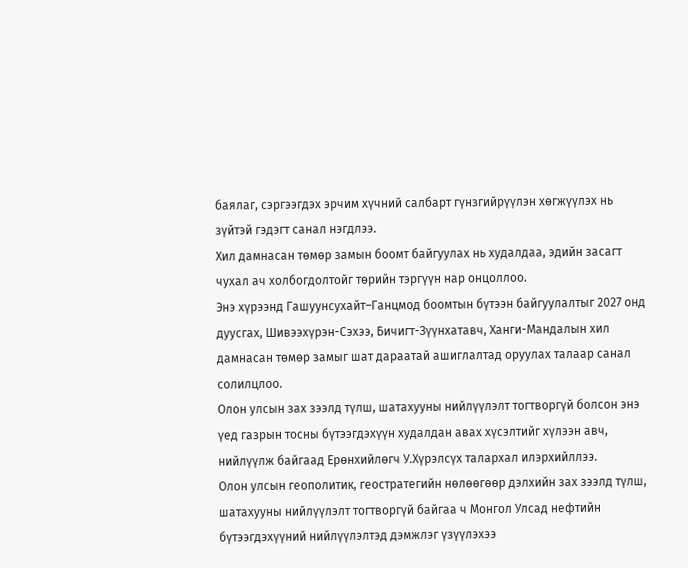баялаг, сэргээгдэх эрчим хүчний салбарт гүнзгийрүүлэн хөгжүүлэх нь зүйтэй гэдэгт санал нэгдлээ.
Хил дамнасан төмөр замын боомт байгуулах нь худалдаа, эдийн засагт чухал ач холбогдолтойг төрийн тэргүүн нар онцоллоо.
Энэ хүрээнд Гашуунсухайт–Ганцмод боомтын бүтээн байгуулалтыг 2027 онд дуусгах, Шивээхүрэн-Сэхээ, Бичигт-Зүүнхатавч, Ханги-Мандалын хил дамнасан төмөр замыг шат дараатай ашиглалтад оруулах талаар санал солилцлоо.
Олон улсын зах зээлд түлш, шатахууны нийлүүлэлт тогтворгүй болсон энэ үед газрын тосны бүтээгдэхүүн худалдан авах хүсэлтийг хүлээн авч, нийлүүлж байгаад Ерөнхийлөгч У.Хүрэлсүх талархал илэрхийллээ.
Олон улсын геополитик, геостратегийн нөлөөгөөр дэлхийн зах зээлд түлш, шатахууны нийлүүлэлт тогтворгүй байгаа ч Монгол Улсад нефтийн бүтээгдэхүүний нийлүүлэлтэд дэмжлэг үзүүлэхээ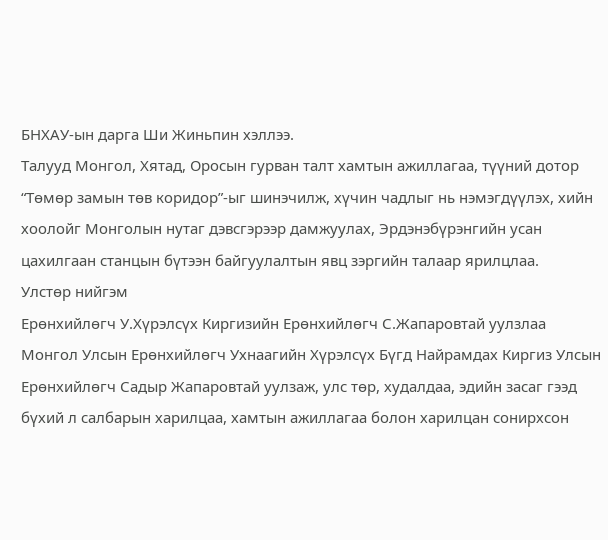БНХАУ-ын дарга Ши Жиньпин хэллээ.
Талууд Монгол, Хятад, Оросын гурван талт хамтын ажиллагаа, түүний дотор “Төмөр замын төв коридор”-ыг шинэчилж, хүчин чадлыг нь нэмэгдүүлэх, хийн хоолойг Монголын нутаг дэвсгэрээр дамжуулах, Эрдэнэбүрэнгийн усан цахилгаан станцын бүтээн байгуулалтын явц зэргийн талаар ярилцлаа.
Улстөр нийгэм
Ерөнхийлөгч У.Хүрэлсүх Киргизийн Ерөнхийлөгч С.Жапаровтай уулзлаа
Монгол Улсын Ерөнхийлөгч Ухнаагийн Хүрэлсүх Бүгд Найрамдах Киргиз Улсын Ерөнхийлөгч Садыр Жапаровтай уулзаж, улс төр, худалдаа, эдийн засаг гээд бүхий л салбарын харилцаа, хамтын ажиллагаа болон харилцан сонирхсон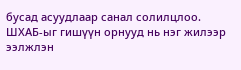бусад асуудлаар санал солилцлоо.
ШХАБ-ыг гишүүн орнууд нь нэг жилээр ээлжлэн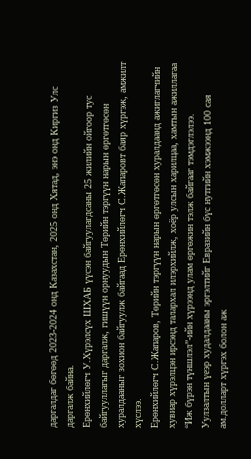даргалдаг бөгөөд 2023-2024 онд Казахстан, 2025 онд Хятад, энэ онд Киргиз Улс даргалж байна.
Ерөнхийлөгч У.Хүрэлсүх ШХАБ үүсэн байгуулагдсаны 25 жилийн ойгоор тус байгууллагыг даргалж, гишүүн орнуудын Төрийн тэргүүн нарын өргөтгөсөн хуралдааныг зохион байгуулж байгаад Ерөнхийлөгч С.Жапаровт баяр хүргэж, амжилт хүслээ.
Ерөнхийлөгч С.Жапаров, Төрийн тэргүүн нарын өргөтгөсөн хуралдаанд ажиглагчийн хувиар хүрэлцэн ирсэнд талархал илэрхийлж, хоёр улсын харилцаа, хамтын ажиллагаа “Иж бүрэн түншлэл”-ийн хүрээнд улам өргөжин тэлж байгааг тэмдэглэлээ.
Уулзалтын үеэр худалдааны эргэлтийг Евразийн бүс нутгийн хэмжээнд 100 сая ам.долларт хүргэх болон аж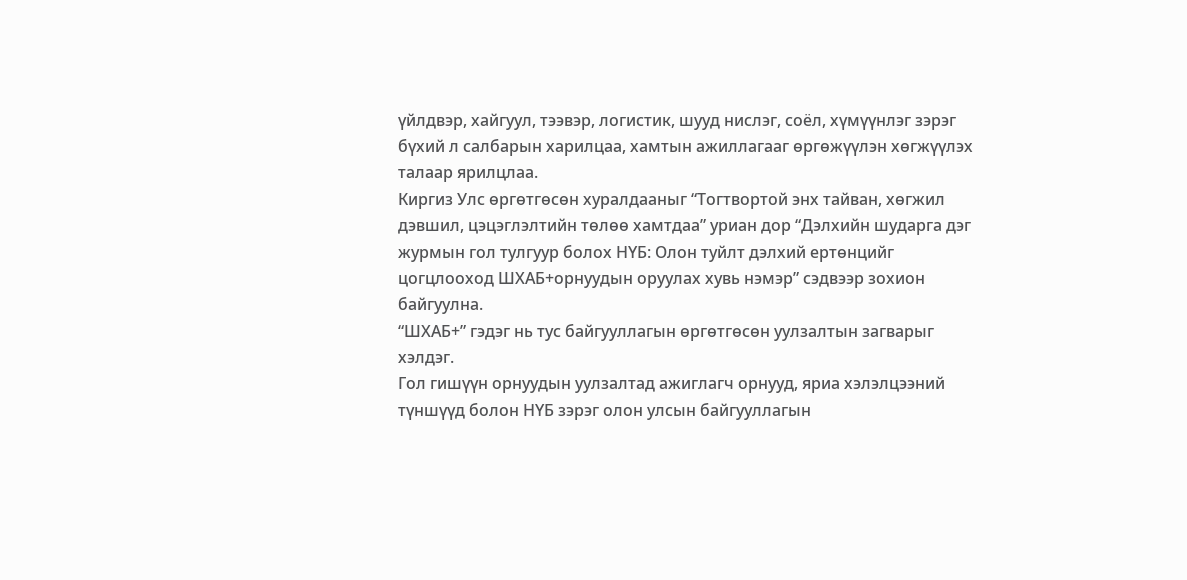үйлдвэр, хайгуул, тээвэр, логистик, шууд нислэг, соёл, хүмүүнлэг зэрэг бүхий л салбарын харилцаа, хамтын ажиллагааг өргөжүүлэн хөгжүүлэх талаар ярилцлаа.
Киргиз Улс өргөтгөсөн хуралдааныг “Тогтвортой энх тайван, хөгжил дэвшил, цэцэглэлтийн төлөө хамтдаа” уриан дор “Дэлхийн шударга дэг журмын гол тулгуур болох НҮБ: Олон туйлт дэлхий ертөнцийг цогцлооход ШХАБ+орнуудын оруулах хувь нэмэр” сэдвээр зохион байгуулна.
“ШХАБ+” гэдэг нь тус байгууллагын өргөтгөсөн уулзалтын загварыг хэлдэг.
Гол гишүүн орнуудын уулзалтад ажиглагч орнууд, яриа хэлэлцээний түншүүд болон НҮБ зэрэг олон улсын байгууллагын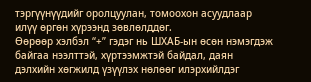тэргүүнүүдийг оролцуулан, томоохон асуудлаар илүү өргөн хүрээнд зөвлөлддөг.
Өөрөөр хэлбэл “+” гэдэг нь ШХАБ-ын өсөн нэмэгдэж байгаа нээлттэй, хүртээмжтэй байдал, даян дэлхийн хөгжилд үзүүлэх нөлөөг илэрхийлдэг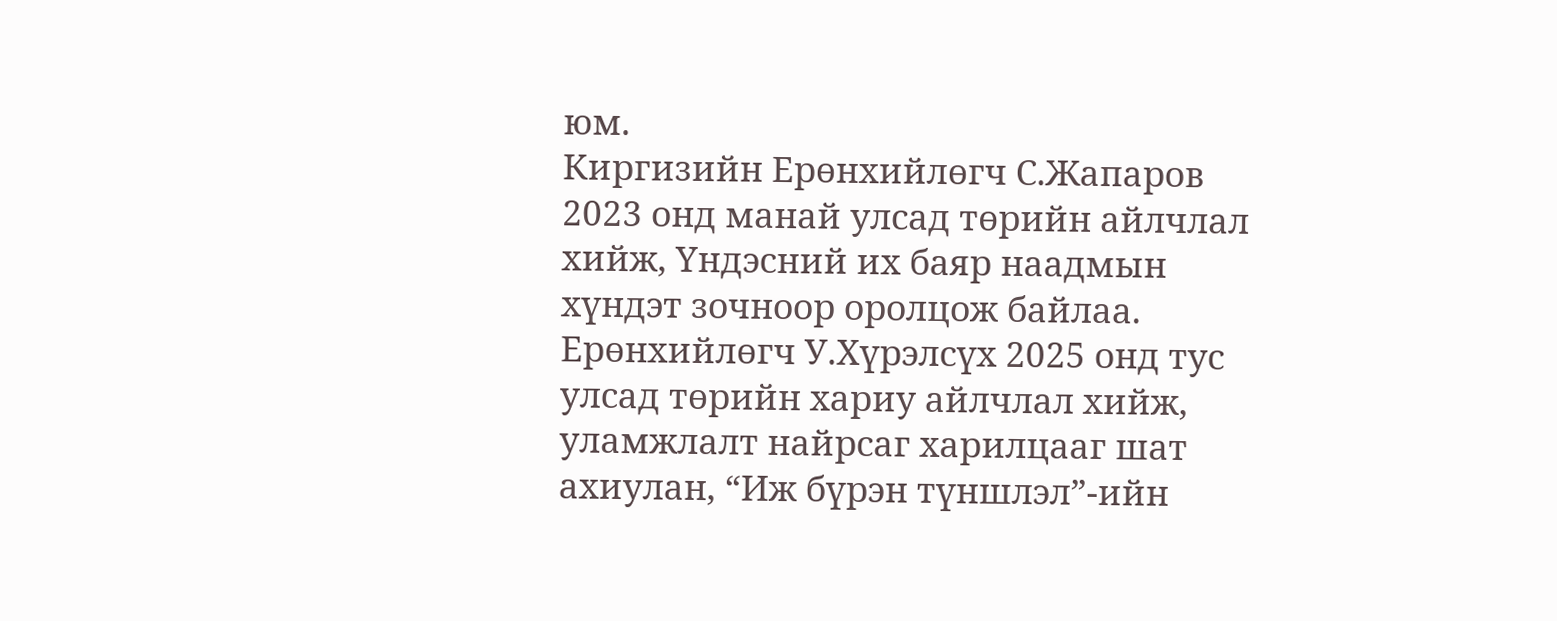юм.
Киргизийн Ерөнхийлөгч С.Жапаров 2023 онд манай улсад төрийн айлчлал хийж, Үндэсний их баяр наадмын хүндэт зочноор оролцож байлаа.
Ерөнхийлөгч У.Хүрэлсүх 2025 онд тус улсад төрийн хариу айлчлал хийж, уламжлалт найрсаг харилцааг шат ахиулан, “Иж бүрэн түншлэл”-ийн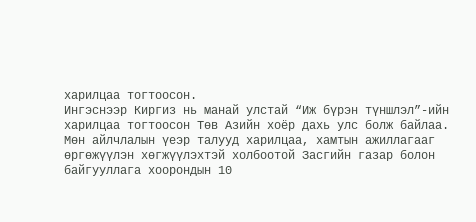харилцаа тогтоосон.
Ингэснээр Киргиз нь манай улстай “Иж бүрэн түншлэл”-ийн харилцаа тогтоосон Төв Азийн хоёр дахь улс болж байлаа.
Мөн айлчлалын үеэр талууд харилцаа, хамтын ажиллагааг өргөжүүлэн хөгжүүлэхтэй холбоотой Засгийн газар болон байгууллага хоорондын 10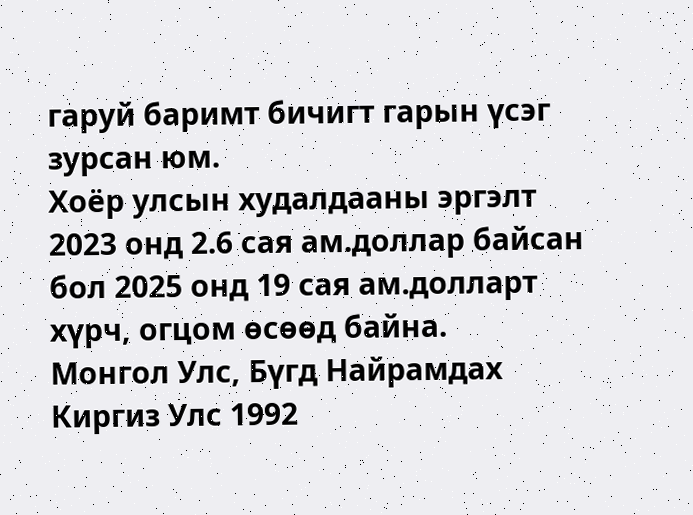гаруй баримт бичигт гарын үсэг зурсан юм.
Хоёр улсын худалдааны эргэлт 2023 онд 2.6 сая ам.доллар байсан бол 2025 онд 19 сая ам.долларт хүрч, огцом өсөөд байна.
Монгол Улс, Бүгд Найрамдах Киргиз Улс 1992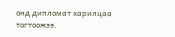онд дипломат харилцаа тогтоожээ.